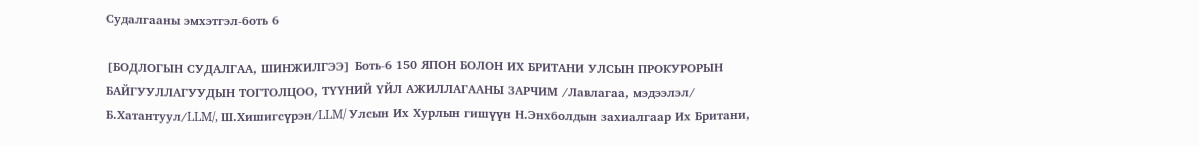Судалгааны эмхэтгэл-боть 6

[БОДЛОГЫН СУДАЛГАА, ШИНЖИЛГЭЭ] Боть-6 150 ЯПОН БОЛОН ИХ БРИТАНИ УЛСЫН ПРОКУРОРЫН БАЙГУУЛЛАГУУДЫН ТОГТОЛЦОО, ТҮҮНИЙ ҮЙЛ АЖИЛЛАГААНЫ ЗАРЧИМ /Лавлагаа, мэдээлэл/ Б.Хатантуул/LLM/, Ш.Хишигсүрэн/LLM/ Улсын Их Хурлын гишүүн Н.Энхболдын захиалгаар Их Британи,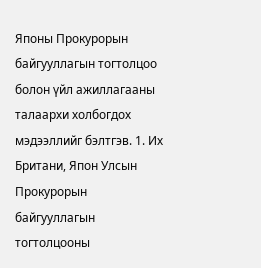Японы Прокурорын байгууллагын тогтолцоо болон үйл ажиллагааны талаархи холбогдох мэдээллийг бэлтгэв. 1. Их Британи, Япон Улсын Прокурорын байгууллагын тогтолцооны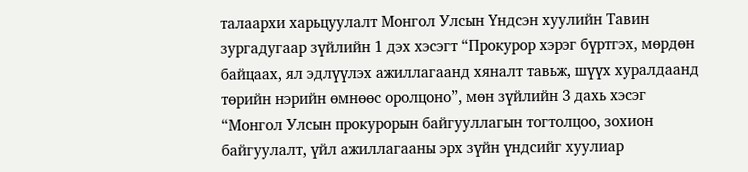талаархи харьцуулалт Монгол Улсын Үндсэн хуулийн Тавин зургадугаар зүйлийн 1 дэх хэсэгт “Прокурор хэрэг бүртгэх, мөрдөн байцаах, ял эдлүүлэх ажиллагаанд хяналт тавьж, шүүх хуралдаанд төрийн нэрийн өмнөөс оролцоно”, мөн зүйлийн 3 дахь хэсэг “Монгол Улсын прокурорын байгууллагын тогтолцоо, зохион байгуулалт, үйл ажиллагааны эрх зүйн үндсийг хуулиар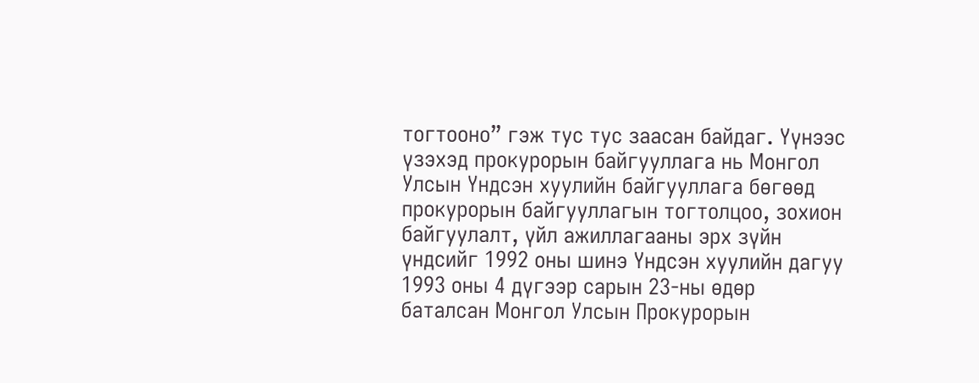тогтооно” гэж тус тус заасан байдаг. Үүнээс үзэхэд прокурорын байгууллага нь Монгол Улсын Үндсэн хуулийн байгууллага бөгөөд прокурорын байгууллагын тогтолцоо, зохион байгуулалт, үйл ажиллагааны эрх зүйн үндсийг 1992 оны шинэ Үндсэн хуулийн дагуу 1993 оны 4 дүгээр сарын 23-ны өдөр баталсан Монгол Улсын Прокурорын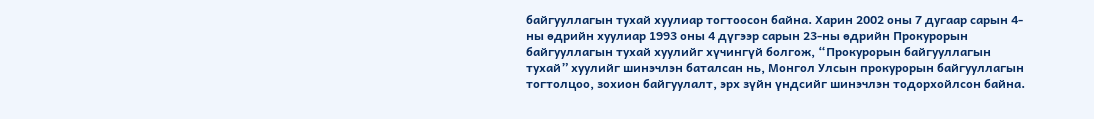байгууллагын тухай хуулиар тогтоосон байна. Харин 2002 оны 7 дугаар сарын 4-ны өдрийн хуулиар 1993 оны 4 дүгээр сарын 23-ны өдрийн Прокурорын байгууллагын тухай хуулийг хүчингүй болгож, “Прокурорын байгууллагын тухай” хуулийг шинэчлэн баталсан нь, Монгол Улсын прокурорын байгууллагын тогтолцоо, зохион байгуулалт, эрх зүйн үндсийг шинэчлэн тодорхойлсон байна.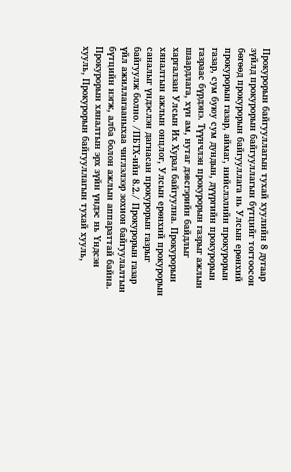Прокурорын байгууллагын тухай хуулийн 8 дугаар зүйлд прокурорын байгууллагын бүтцийг тогтоосон бөгөөд прокурорын байгууллага нь Улсын ерөнхий прокурорын газар, аймаг, нийслэлийн прокурорын газар, сум буюу сум дундын, дүүргийн прокурорын газраас бүрдэнэ. Түүнчлэн прокурорын газрыг ажлын шаардлага, хүн ам, нутаг дэвсгэрийн байдлыг харгалзан Улсын Их Хурал байгуулна. Прокурорын хяналтын ажлын онцлог, Улсын ерөнхий прокурорын саналыг үндэслэн дагнасан прокурорын газрыг байгуулж болно. /ПБТХ-ийн 8.2./ Прокурорын газар үйл ажиллагааныхаа чиглэлээр зохион байгуулалтын бүтцийн нэгж, алба болон ажлын аппараттай байна. Прокурорын хяналтын эрх зүйн үндэс нь Үндсэн хууль, Прокурорын байгууллагын тухай хууль,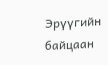Эрүүгийн байцаан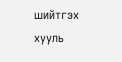шийтгэх хууль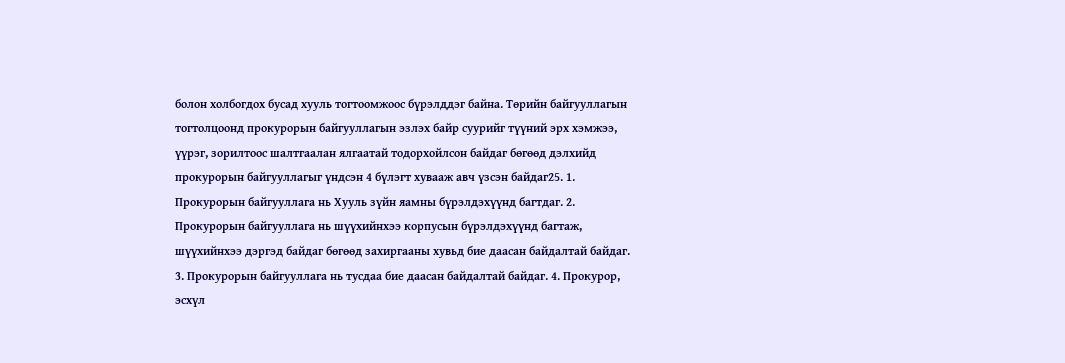болон холбогдох бусад хууль тогтоомжоос бүрэлддэг байна. Төрийн байгууллагын тогтолцоонд прокурорын байгууллагын эзлэх байр суурийг түүний эрх хэмжээ, үүрэг, зорилтоос шалтгаалан ялгаатай тодорхойлсон байдаг бөгөөд дэлхийд прокурорын байгууллагыг үндсэн 4 бүлэгт хувааж авч үзсэн байдаг25. 1. Прокурорын байгууллага нь Хууль зүйн яамны бүрэлдэхүүнд багтдаг. 2. Прокурорын байгууллага нь шүүхийнхээ корпусын бүрэлдэхүүнд багтаж, шүүхийнхээ дэргэд байдаг бөгөөд захиргааны хувьд бие даасан байдалтай байдаг. 3. Прокурорын байгууллага нь тусдаа бие даасан байдалтай байдаг. 4. Прокурор, эсхүл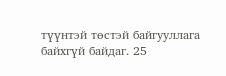түүнтэй төстэй байгууллага байхгүй байдаг. 25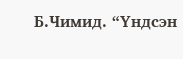Б.Чимид. “Үндсэн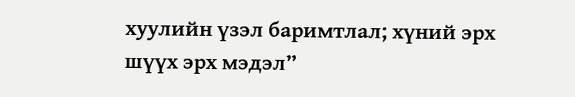хуулийн үзэл баримтлал; хүний эрх шүүх эрх мэдэл”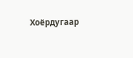Хоёрдугаар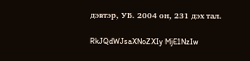дэвтэр, УБ. 2004 он, 231 дэх тал.

RkJQdWJsaXNoZXIy MjE1NzIw